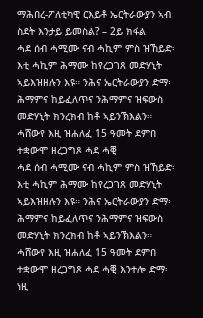ማሕበረ-ፖለቲካዊ ርእይቶ ኤርትራውያን ኣብ ስደት እንታይ ይመስል? – 2ይ ክፋል
ሓደ ሰብ ሓሚሙ ናብ ሓኪም ምስ ዝኸይድ፡ እቲ ሓኪም ሕማሙ ከየረጋገጸ መድሃኒት ኣይእዝዘሉን እዩ። ንሕና ኤርትራውያን ድማ፡ ሕማምና ከይፈለጥና ንሕማምና ዝፍውስ መድሃኒት ክንረክብ ከቶ ኣይንኽእልን። ሓሸውየ እዚ ዝሐለፈ 15 ዓመት ደምበ ተቋውሞ ዘረጋግጾ ሓደ ሓቒ
ሓደ ሰብ ሓሚሙ ናብ ሓኪም ምስ ዝኸይድ፡ እቲ ሓኪም ሕማሙ ከየረጋገጸ መድሃኒት ኣይእዝዘሉን እዩ። ንሕና ኤርትራውያን ድማ፡ ሕማምና ከይፈለጥና ንሕማምና ዝፍውስ መድሃኒት ክንረክብ ከቶ ኣይንኽእልን። ሓሸውየ እዚ ዝሐለፈ 15 ዓመት ደምበ ተቋውሞ ዘረጋግጾ ሓደ ሓቒ እንተሎ ድማ፡ ነዚ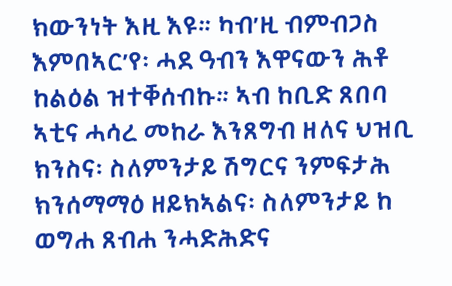ክውንነት እዚ እዩ። ካብ’ዚ ብምብጋስ እምበኣር’የ፡ ሓደ ዓብን እዋናውን ሕቶ ከልዕል ዝተቐሰብኩ። ኣብ ከቢድ ጸበባ ኣቲና ሓሳረ መከራ እንጸግብ ዘለና ህዝቢ ክንስና፡ ስለምንታይ ሽግርና ንምፍታሕ ክንሰማማዕ ዘይክኣልና፡ ስለምንታይ ከ ወግሐ ጸብሐ ንሓድሕድና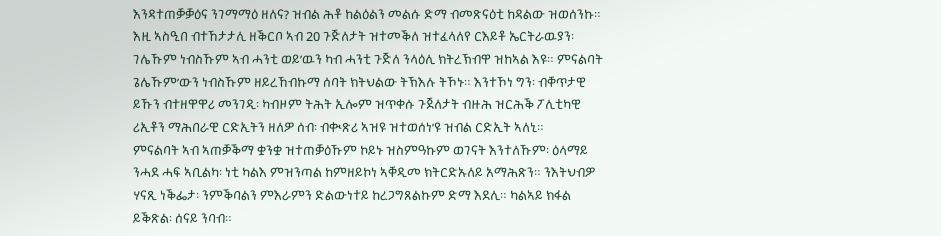እንዳተጠቓቓዕና ንገማማዕ ዘለና? ዝብል ሕቶ ከልዕልን መልሱ ድማ ብመጽናዕቲ ከዳልው ዝወሰንኩ።
እዚ ኣስዒበ ብተኸታታሊ ዘቕርቦ ኣብ 20 ጉጅለታት ዝተመቕለ ዝተፈላለየ ርእይቶ ኤርትራዉያን፡ ገሌኹም ነብስኹም ኣብ ሓንቲ ወይ’ዉን ካብ ሓንቲ ጉጅለ ንላዕሊ ክትረኽብዋ ዝከኣል እዩ። ምናልባት ጌሌኹም’ውን ነብስኹም ዘይረኸብኩማ ሰባት ክትህልው ትኽእሉ ትኾኑ። እንተኾነ ግን፡ ብቐጥታዊ ይኹን ብተዘዋዋሪ መንገዲ፡ ካብዞም ትሕት ኢሎም ዝጥቀሱ ጉጀለታት ብዙሕ ዝርሕቕ ፖሊቲካዊ ሪኢቶን ማሕበራዊ ርድኢትን ዘለዎ ሰብ፡ ብቊጽሪ ኣዝዩ ዝተወሰነ’ዩ ዝብል ርድኢት ኣለኒ።
ምናልባት ኣብ ኣጠቓቕማ ቋንቋ ዝተጠቓዕኹም ኮይኑ ዝስምዓኩም ወገናት እንተለኹም፡ ዕላማይ ንሓደ ሓፍ ኣቢልካ፡ ነቲ ካልእ ምዝንጣል ከምዘይኮነ ኣቐዲመ ክትርድኡለይ አማሕጽን። ንእትህብዎ ሃናጺ ነቕፌታ፡ ንምቕባልን ምእራምን ድልውነተይ ከረጋግጸልኩም ድማ እደሊ። ካልኣይ ክፋል ይቕጽል፡ ሰናይ ንባብ።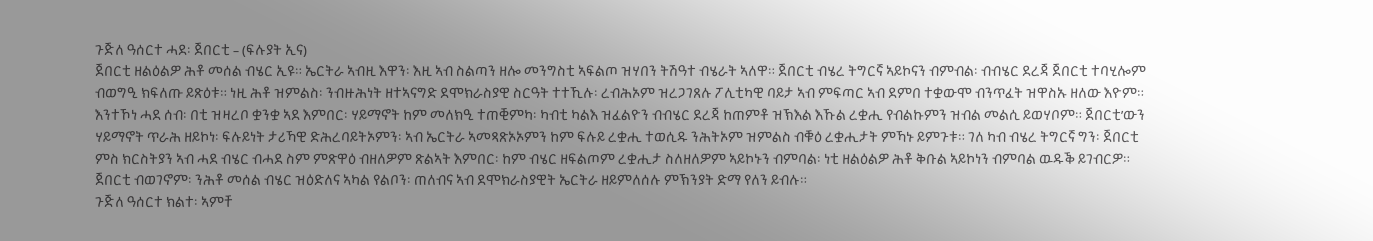ጉጅለ ዓሰርተ ሓደ፡ ጀበርቲ – (ፍሉያት ኢና)
ጀበርቲ ዘልዕልዎ ሕቶ መሰል ብሄር ኢዩ። ኤርትራ ኣብዚ እዋን፡ እዚ ኣብ ስልጣን ዘሎ መንግስቲ ኣፍልጦ ዝሃበን ትሽዓተ ብሄራት ኣለዋ። ጀበርቲ ብሄረ ትግርኛ ኣይኮናን ብምብል፡ ብብሄር ደረጃ ጀበርቲ ተባሂሎም ብወግዒ ክፍለጡ ይጽዕቱ። ነዚ ሕቶ ዝምልስ፡ ንብዙሕነት ዘተኣናግድ ደሞክራስያዊ ስርዓት ተተኺሉ፡ ረብሕኦም ዝረጋገጸሉ ፖሊቲካዊ ባይታ ኣብ ምፍጣር ኣብ ደምበ ተቋውሞ ብንጥፈት ዝዋስኡ ዘለው እዮም።
እንተኾነ ሓደ ሰብ፡ በቲ ዝዛረቦ ቋንቋ ኣደ እምበር፡ ሃይማኖት ከም መለክዒ ተጠቒምካ፡ ካብቲ ካልእ ዝፈልዮን ብብሄር ደረጃ ከጠምቶ ዝኽእል እኹል ረቋሒ የብልኩምን ዝብል መልሲ ይወሃቦም። ጀበርቲ’ውን ሃይማኖት ጥራሕ ዘይኮነ፡ ፍሉይነት ታሪኻዊ ድሕረባይትኦምን፡ ኣብ ኤርትራ ኣመጻጽኦኦምን ከም ፍሉይ ረቋሒ ተወሲዱ ንሕትኦም ዝምልስ ብቑዕ ረቋሒታት ምኻኑ ይምጉቱ። ገለ ካብ ብሄረ ትግርኛ ግን፡ ጀበርቲ ምስ ክርስትያን ኣብ ሓደ ብሄር ብሓደ ስም ምጽዋዕ ብዘለዎም ጽልኣት እምበር፡ ከም ብሄር ዘፍልጦም ረቋሒታ ስለዘለዎም ኣይኮኑን ብምባል፡ ነቲ ዘልዕልዎ ሕቶ ቅቡል ኣይኮነን ብምባል ዉዱቕ ይገብርዎ። ጀበርቲ ብወገኖም፡ ንሕቶ መሰል ብሄር ዝዕድለና ኣካል የልቦን፡ ጠለብና ኣብ ደሞክራስያዊት ኤርትራ ዘይምለሰሉ ምኽንያት ድማ የለን ይብሉ።
ጉጅለ ዓሰርተ ክልተ፡ ኣምቸ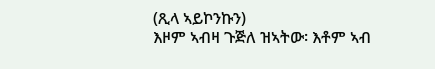(ጺላ ኣይኮንኩን)
እዞም ኣብዛ ጉጅለ ዝኣትው፡ እቶም ኣብ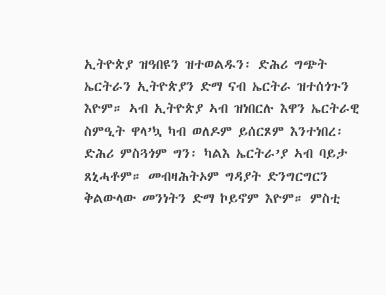ኢትዮጵያ ዝዓበዩን ዝተወልዱን፡ ድሕሪ ግጭት ኤርትራን ኢትዮጵያን ድማ ናብ ኤርትራ ዝተሰጎጉን እዮም። ኣብ ኢትዮጵያ ኣብ ዝነበርሉ እዋን ኤርትራዊ ስምዒት ዋላ’ኳ ካብ ወለዶም ይሰርጾም እንተነበረ፡ ድሕሪ ምስጓጎም ግን፡ ካልእ ኤርትራ’ያ ኣብ ባይታ ጸኒሓቶም። መብዛሕትኦም ግዳያት ድንግርግርን ቅልውላው መንነትን ድማ ኮይኖም እዮም። ምስቲ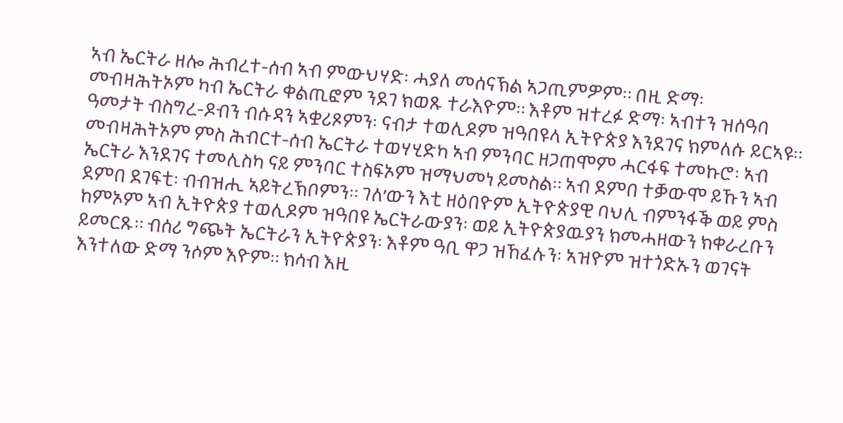ኣብ ኤርትራ ዘሎ ሕብረተ-ሰብ ኣብ ምውህሃድ፡ ሓያለ መሰናኽል ኣጋጢምዎም። በዚ ድማ፡ መብዛሕትኦም ካብ ኤርትራ ቀልጢፎም ንደገ ክወጹ ተራእዮም። እቶም ዝተረፉ ድማ፡ ኣብተን ዝሰዓባ ዓመታት ብስግረ-ዶብን ብሱዳን ኣቋሪጾምን፡ ናብታ ተወሊዶም ዝዓበዩላ ኢትዮጵያ እንደገና ክምለሱ ይርኣዩ።
መብዛሕትኦም ምስ ሕብርተ-ሰብ ኤርትራ ተወሃሂድካ ኣብ ምንባር ዘጋጠሞም ሓርፋፍ ተመኩሮ፡ ኣብ ኤርትራ እንደገና ተመሊስካ ናይ ምንባር ተስፍኦም ዝማህመነ ይመስል። ኣብ ደምበ ተቓውሞ ይኹን ኣብ ደምበ ደገፍቲ፡ ብብዝሒ ኣይትረኽቦምን። ገለ’ውን እቲ ዘዕበዮም ኢትዮጵያዊ ባህሊ ብምንፋቕ ወይ ምስ ከምኦም ኣብ ኢትዮጵያ ተወሊዶም ዝዓበዩ ኤርትራውያን፡ ወይ ኢትዮጵያዉያን ክመሓዘውን ክቀራረቡን ይመርጹ። ብሰሪ ግጭት ኤርትራን ኢትዮጵያን፡ እቶም ዓቢ ዋጋ ዝኸፈሉን፡ ኣዝዮም ዝተጎድኡን ወገናት እንተለው ድማ ንሶም እዮም። ክሳብ እዚ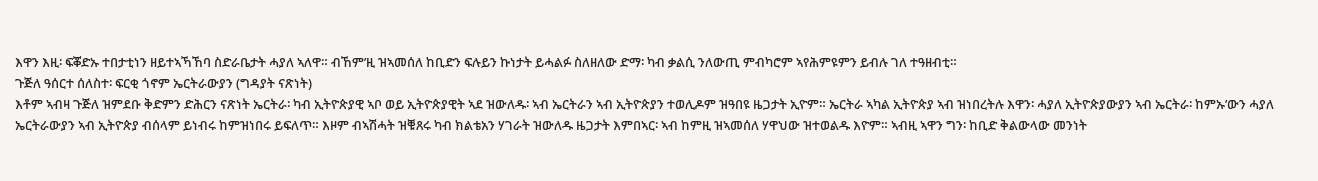እዋን እዚ፡ ፍቖድኡ ተበታቲነን ዘይተኣኻኸባ ስድራቤታት ሓያለ ኣለዋ። ብኸም’ዚ ዝኣመሰለ ከቢድን ፍሉይን ኩነታት ይሓልፉ ስለዘለው ድማ፡ ካብ ቃልሲ ንለውጢ ምብካሮም ኣየሕምዩምን ይብሉ ገለ ተዓዘብቲ።
ጉጅለ ዓሰርተ ሰለስተ፡ ፍርቂ ጎኖም ኤርትራውያን (ግዳያት ናጽነት)
እቶም ኣብዛ ጉጅለ ዝምደቡ ቅድምን ድሕርን ናጽነት ኤርትራ፡ ካብ ኢትዮጵያዊ ኣቦ ወይ ኢትዮጵያዊት ኣደ ዝውለዱ፡ ኣብ ኤርትራን ኣብ ኢትዮጵያን ተወሊዶም ዝዓበዩ ዜጋታት ኢዮም። ኤርትራ ኣካል ኢትዮጵያ ኣብ ዝነበረትሉ እዋን፡ ሓያለ ኢትዮጵያውያን ኣብ ኤርትራ፡ ከምኡ’ውን ሓያለ ኤርትራውያን ኣብ ኢትዮጵያ ብሰላም ይነብሩ ከምዝነበሩ ይፍለጥ። እዞም ብኣሽሓት ዝቑጸሩ ካብ ክልቴአን ሃገራት ዝውለዱ ዜጋታት እምበኣር፡ ኣብ ከምዚ ዝኣመሰለ ሃዋህው ዝተወልዱ እዮም። ኣብዚ ኣዋን ግን፡ ከቢድ ቅልውላው መንነት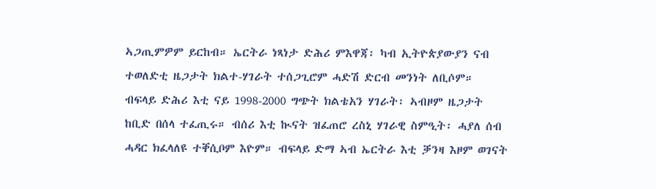ኣጋጢምዎም ይርከብ። ኤርትራ ነጻነታ ድሕሪ ምእዋጃ፡ ካብ ኢትዮጵያውያን ናብ ተወለድቲ ዜጋታት ክልተ-ሃገራት ተሰጋጊሮም ሓድሽ ድርብ መንነት ለቢሶም።
ብፍላይ ድሕሪ እቲ ናይ 1998-2000 ግጭት ክልቴአን ሃገራት፡ ኣብዞም ዜጋታት ከቢድ በሰላ ተፈጢሩ። ብሰሪ እቲ ኲናት ዝፈጠሮ ረስኒ ሃገራዊ ስምዒት፡ ሓያለ ሰብ ሓዳር ክፈላለዩ ተቐሲቦም እዮም። ብፍላይ ድማ ኣብ ኤርትራ እቲ ቓንዛ እዞም ወገናት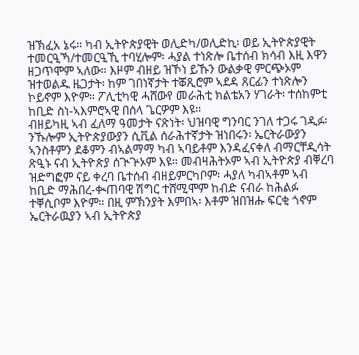ዝኽፈአ ኔሩ። ካብ ኢትዮጵያዊት ወሊድካ/ወሊድኪ፡ ወይ ኢትዮጵያዊት ተመርዒኻ/ተመርዒኺ ተባሂሎም፡ ሓያል ተነጽሎ ቤተሰብ ክሳብ እዚ እዋን ዘጋጥሞም ኣለው። እዞም ብዘይ ዝኾነ ይኹን ውልቃዊ ምርጭኦም ዝተወልዱ ዜጋታት፡ ከም ገበነኛታት ተቖጺሮም ኣደዳ ጸርፊን ተነጽሎን ኮይኖም እዮም። ፖሊቲካዊ ሓሸውየ መራሕቲ ክልቴአን ሃገራት፡ ተሰከምቲ ከቢድ ስነ-ኣእምሮኣዊ በሰላ ጌርዎም እዩ።
ብዘይካዚ ኣብ ፈለማ ዓመታት ናጽነት፡ ህዝባዊ ግንባር ንገለ ተጋሩ ገዲፉ፡ ንኹሎም ኢትዮጵያውያን ሲቪል ሰራሕተኛታት ዝነበሩን፡ ኤርትራውያን ኣንስቶምን ደቆምን ብኣልማማ ካብ ኣባይቶም እንዳፈናቀለ ብማርቸዲሳት ጽዒኑ ናብ ኢትዮጵያ ሰጒጕኦም እዩ። መብዛሕትኦም ኣብ ኢትዮጵያ ብቐረባ ዝድግፎም ናይ ቀረባ ቤተሰብ ብዘይምርካቦም፡ ሓያለ ካብኣቶም ኣብ ከቢድ ማሕበረ-ቊጠባዊ ሽግር ተሸሚሞም ከብድ ናብራ ከሕልፉ ተቐሲቦም እዮም። በዚ ምኽንያት እምበኣ፡ እቶም ዝበዝሑ ፍርቂ ጎኖም ኤርትራዉያን ኣብ ኢትዮጵያ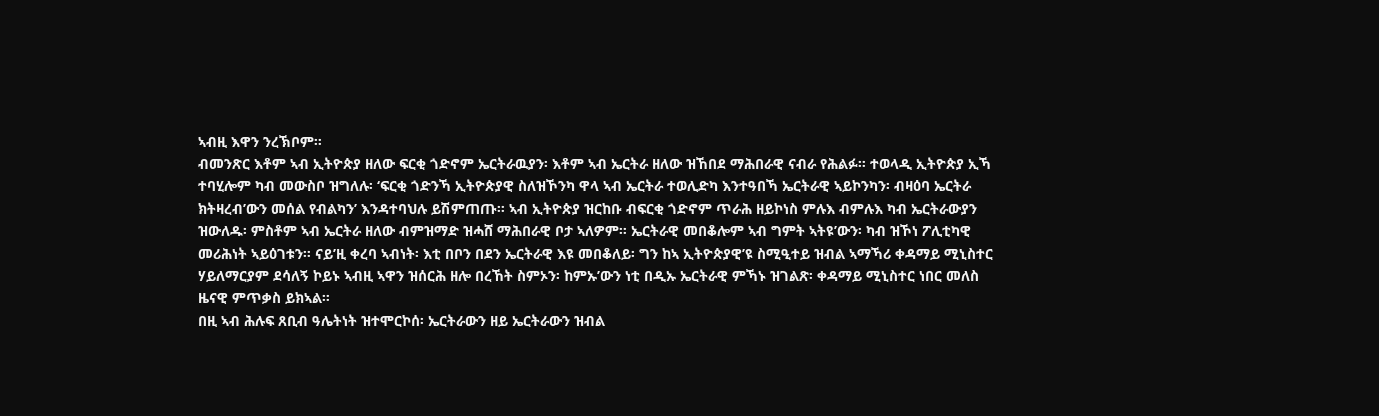ኣብዚ እዋን ንረኽቦም።
ብመንጽር እቶም ኣብ ኢትዮጵያ ዘለው ፍርቂ ጎድኖም ኤርትራዉያን፡ እቶም ኣብ ኤርትራ ዘለው ዝኸበደ ማሕበራዊ ናብራ የሕልፉ። ተወላዲ ኢትዮጵያ ኢኻ ተባሂሎም ካብ መውስቦ ዝግለሉ፡ ‘ፍርቂ ጎድንኻ ኢትዮጵያዊ ስለዝኾንካ ዋላ ኣብ ኤርትራ ተወሊድካ እንተዓበኻ ኤርትራዊ ኣይኮንካን፡ ብዛዕባ ኤርትራ ክትዛረብ’ውን መሰል የብልካን’ እንዳተባህሉ ይሽምጠጡ። ኣብ ኢትዮጵያ ዝርከቡ ብፍርቂ ጎድኖም ጥራሕ ዘይኮነስ ምሉእ ብምሉእ ካብ ኤርትራውያን ዝውለዱ፡ ምስቶም ኣብ ኤርትራ ዘለው ብምዝማድ ዝሓሸ ማሕበራዊ ቦታ ኣለዎም። ኤርትራዊ መበቆሎም ኣብ ግምት ኣትዩ’ውን፡ ካብ ዝኾነ ፖሊቲካዊ መሪሕነት ኣይዕገቱን። ናይ’ዚ ቀረባ ኣብነት፡ እቲ በቦን በደን ኤርትራዊ እዩ መበቆለይ፡ ግን ከኣ ኢትዮጵያዊ’ዩ ስሚዒተይ ዝብል ኣማኻሪ ቀዳማይ ሚኒስተር ሃይለማርያም ደሳለኝ ኮይኑ ኣብዚ ኣዋን ዝሰርሕ ዘሎ በረኸት ስምኦን፡ ከምኡ’ውን ነቲ በዲኡ ኤርትራዊ ምኻኑ ዝገልጽ፡ ቀዳማይ ሚኒስተር ነበር መለስ ዜናዊ ምጥቃስ ይክኣል።
በዚ ኣብ ሕሉፍ ጸቢብ ዓሌትነት ዝተሞርኮሰ፡ ኤርትራውን ዘይ ኤርትራውን ዝብል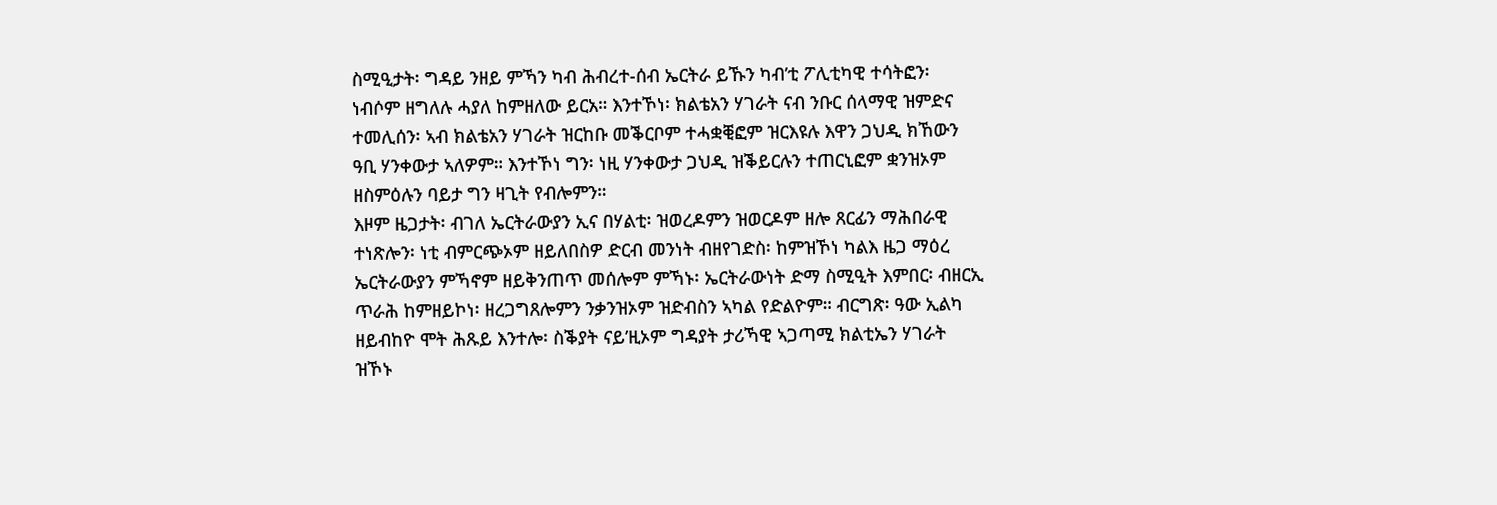ስሚዒታት፡ ግዳይ ንዘይ ምኻን ካብ ሕብረተ-ሰብ ኤርትራ ይኹን ካብ’ቲ ፖሊቲካዊ ተሳትፎን፡ ነብሶም ዘግለሉ ሓያለ ከምዘለው ይርአ። እንተኾነ፡ ክልቴአን ሃገራት ናብ ንቡር ሰላማዊ ዝምድና ተመሊሰን፡ ኣብ ክልቴአን ሃገራት ዝርከቡ መቕርቦም ተሓቋቒፎም ዝርእዩሉ እዋን ጋህዲ ክኸውን ዓቢ ሃንቀውታ ኣለዎም። እንተኾነ ግን፡ ነዚ ሃንቀውታ ጋህዲ ዝቕይርሉን ተጠርኒፎም ቋንዝኦም ዘስምዕሉን ባይታ ግን ዛጊት የብሎምን።
እዞም ዜጋታት፡ ብገለ ኤርትራውያን ኢና በሃልቲ፡ ዝወረዶምን ዝወርዶም ዘሎ ጸርፊን ማሕበራዊ ተነጽሎን፡ ነቲ ብምርጭኦም ዘይለበስዎ ድርብ መንነት ብዘየገድስ፡ ከምዝኾነ ካልእ ዜጋ ማዕረ ኤርትራውያን ምኻኖም ዘይቅንጠጥ መሰሎም ምኻኑ፡ ኤርትራውነት ድማ ስሚዒት እምበር፡ ብዘርኢ ጥራሕ ከምዘይኮነ፡ ዘረጋግጸሎምን ንቃንዝኦም ዝድብስን ኣካል የድልዮም። ብርግጽ፡ ዓው ኢልካ ዘይብከዮ ሞት ሕጹይ እንተሎ፡ ስቕያት ናይ’ዚኦም ግዳያት ታሪኻዊ ኣጋጣሚ ክልቲኤን ሃገራት ዝኾኑ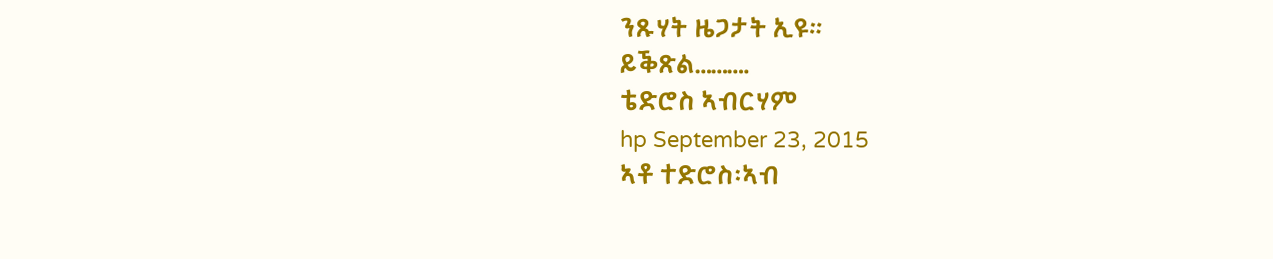ንጹሃት ዜጋታት ኢዩ።
ይቕጽል……….
ቴድሮስ ኣብርሃም
hp September 23, 2015
ኣቶ ተድሮስ፡ኣብ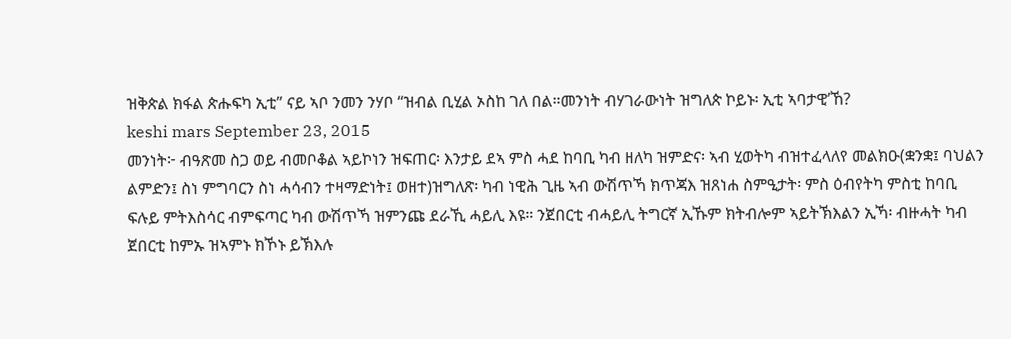ዝቅጵል ክፋል ጵሑፍካ ኢቲ” ናይ ኣቦ ንመን ንሃቦ “ዝብል ቢሂል ኦስከ ገለ በል።መንነት ብሃገራውነት ዝግለጵ ኮይኑ፡ ኢቲ ኣባታዊ’ኸ?
keshi mars September 23, 2015
መንነት፦ ብዓጽመ ስጋ ወይ ብመቦቆል ኣይኮነን ዝፍጠር፡ እንታይ ደኣ ምስ ሓደ ከባቢ ካብ ዘለካ ዝምድና፡ ኣብ ሂወትካ ብዝተፈላለየ መልክዑ(ቋንቋ፤ ባህልን ልምድን፤ ስነ ምግባርን ስነ ሓሳብን ተዛማድነት፤ ወዘተ)ዝግለጽ፡ ካብ ነዊሕ ጊዜ ኣብ ውሽጥኻ ክጥጃእ ዝጸነሐ ስምዒታት፡ ምስ ዕብየትካ ምስቲ ከባቢ ፍሉይ ምትእስሳር ብምፍጣር ካብ ውሽጥኻ ዝምንጩ ደራኺ ሓይሊ እዩ። ንጀበርቲ ብሓይሊ ትግርኛ ኢኹም ክትብሎም ኣይትኽእልን ኢኻ፡ ብዙሓት ካብ ጀበርቲ ከምኡ ዝኣምኑ ክኾኑ ይኽእሉ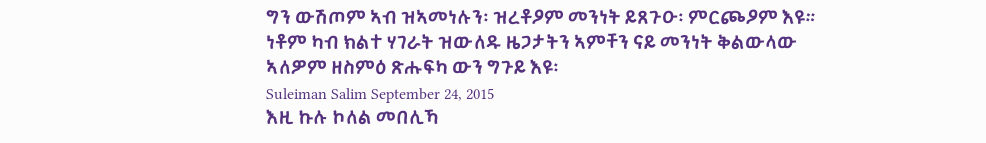ግን ውሽጦም ኣብ ዝኣመነሉን፡ ዝረቶዖም መንነት ይጸጉዑ፡ ምርጮዖም እዩ። ነቶም ካብ ክልተ ሃገራት ዝውለዱ ዜጋታትን ኣምቸን ናይ መንነት ቅልውላው ኣለዎም ዘስምዕ ጽሑፍካ ውን ግጉይ እዩ፡
Suleiman Salim September 24, 2015
እዚ ኩሉ ኮለል መበሊኻ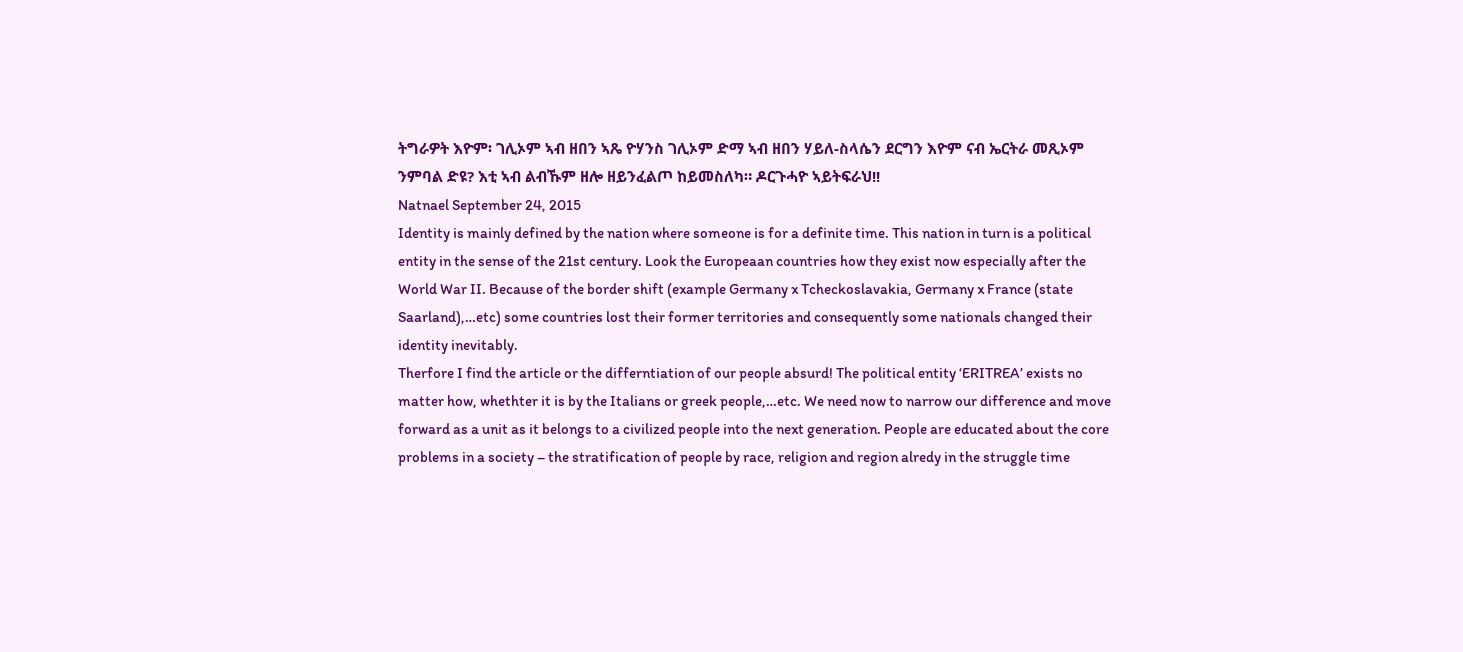ትግራዎት እዮም፡ ገሊኦም ኣብ ዘበን ኣጼ ዮሃንስ ገሊኦም ድማ ኣብ ዘበን ሃይለ-ስላሴን ደርግን እዮም ናብ ኤርትራ መጺኦም ንምባል ድዩ? እቲ ኣብ ልብኹም ዘሎ ዘይንፈልጦ ከይመስለካ። ዶርጉሓዮ ኣይትፍራህ!!
Natnael September 24, 2015
Identity is mainly defined by the nation where someone is for a definite time. This nation in turn is a political entity in the sense of the 21st century. Look the Europeaan countries how they exist now especially after the World War II. Because of the border shift (example Germany x Tcheckoslavakia, Germany x France (state Saarland),…etc) some countries lost their former territories and consequently some nationals changed their identity inevitably.
Therfore I find the article or the differntiation of our people absurd! The political entity ‘ERITREA’ exists no matter how, whethter it is by the Italians or greek people,…etc. We need now to narrow our difference and move forward as a unit as it belongs to a civilized people into the next generation. People are educated about the core problems in a society – the stratification of people by race, religion and region alredy in the struggle time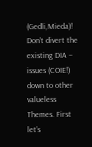(Gedli,Mieda)!
Don’t divert the existing DIA – issues (COIE!) down to other valueless Themes. First let’s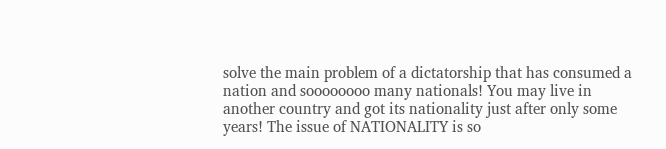solve the main problem of a dictatorship that has consumed a nation and soooooooo many nationals! You may live in another country and got its nationality just after only some years! The issue of NATIONALITY is so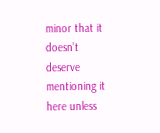minor that it doesn’t deserve mentioning it here unless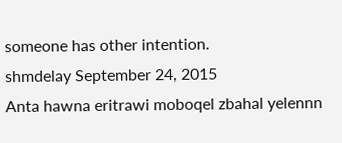someone has other intention.
shmdelay September 24, 2015
Anta hawna eritrawi moboqel zbahal yelennn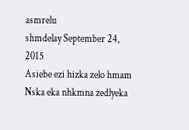asmrelu
shmdelay September 24, 2015
Asiebe ezi hizka zelo hmam Nska eka nhkmna zedlyeka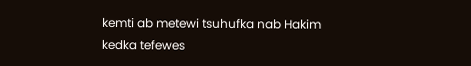kemti ab metewi tsuhufka nab Hakim kedka tefewes